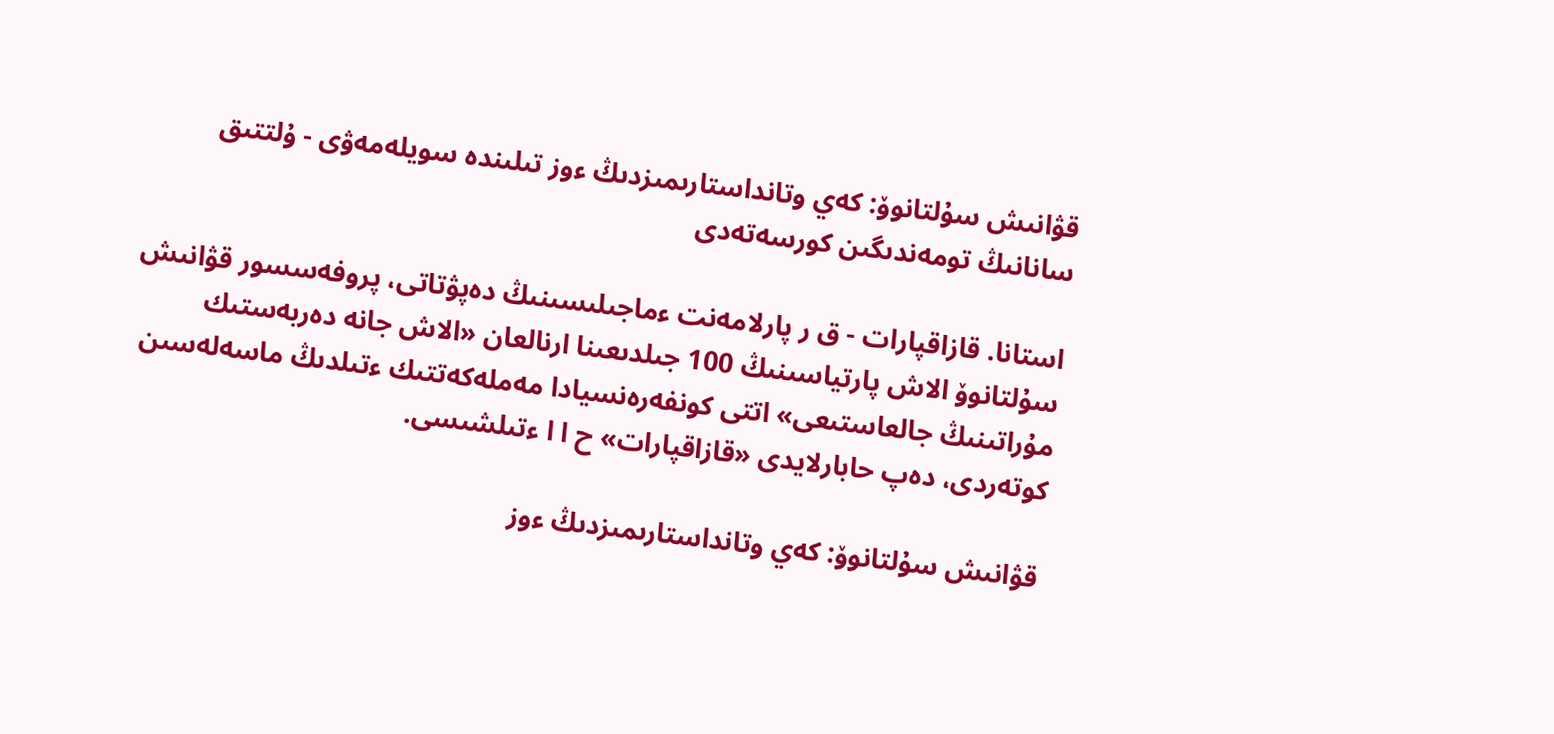قۋانىش سۇلتانوۆ: كەي وتانداستارىمىزدىڭ ءوز تىلىندە سويلەمەۋى - ۇلتتىق سانانىڭ تومەندىگىن كورسەتەدى

استانا. قازاقپارات - ق ر پارلامەنت ءماجىلىسىنىڭ دەپۋتاتى، پروفەسسور قۋانىش سۇلتانوۆ الاش پارتياسىنىڭ 100 جىلدىعىنا ارنالعان «الاش جانە دەربەستىك مۇراتىنىڭ جالعاستىعى» اتتى كونفەرەنسيادا مەملەكەتتىك ءتىلدىڭ ماسەلەسىن كوتەردى، دەپ حابارلايدى «قازاقپارات» ح ا ا ءتىلشىسى.

قۋانىش سۇلتانوۆ: كەي وتانداستارىمىزدىڭ ءوز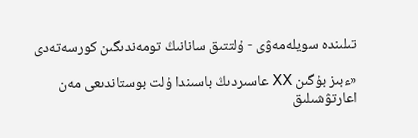تىلىندە سويلەمەۋى - ۇلتتىق سانانىڭ تومەندىگىن كورسەتەدى

«ءبىز بۇگىن ⅩⅩ عاسىردىڭ باسىندا ۇلت بوستاندىعى مەن اعارتۋشىلىق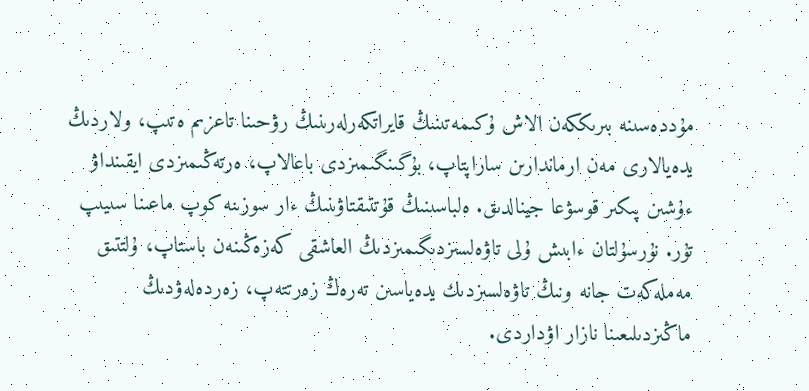مۇددەسىنە بىرىككەن الاش ۇكىمەتىنىڭ قايراتكەرلەرىنىڭ رۋحىنا تاعزىم ەتىپ، ولاردىڭ يدەيالارى مەن ارماندارىن ساراپتاپ، بۇگىنگىمىزدى باعالاپ، ەرتەڭىمىزدى ايقىنداۋ ءۇشىن پىكىر قوسۋعا جينالدىق. ەلباسىنىڭ قۇتتىقتاۋىنىڭ ءار سوزىنە كوپ ماعىنا سىيىپ تۇر. نۇرسۇلتان ءابىش ۇلى تاۋەلسىزدىگىمىزدىڭ العاشقى كەزەڭىنەن باستاپ، ۇلتتىق مەملەكەت جانە ونىڭ تاۋەلسىزدىك يدەياسىن تەرەڭ زەرتتەپ، زەردەلەۋدىڭ ماڭىزدىلىعىنا نازار اۋداردى.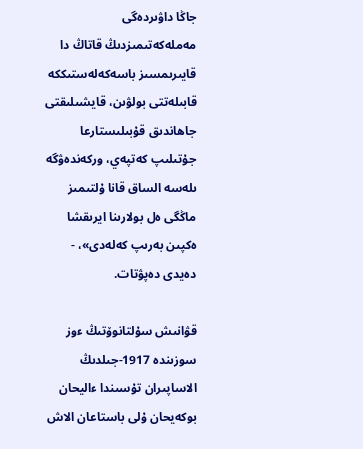جاڭا داۋىردەگى مەملەكەتىمىزدىڭ قاتاڭ دا قايىرىمسىز باسەكەلەستىككە قابىلەتتى بولۋىن، قايشىلىقتى جاھاندىق قۇبىلىستارعا جۇتىلىپ كەتپەي، وركەندەۋگە ىلەسە الساق قانا ۇلتىمىز ماڭگى ەل بولارىنا ايرىقشا ەكپىن بەرىپ كەلەدى»، - دەيدى دەپۋتات.

قۋانىش سۇلتانوۆتىڭ ءوز سوزىندە 1917-جىلدىڭ الاساپىران تۇسىندا ءاليحان بوكەيحان ۇلى باستاعان الاش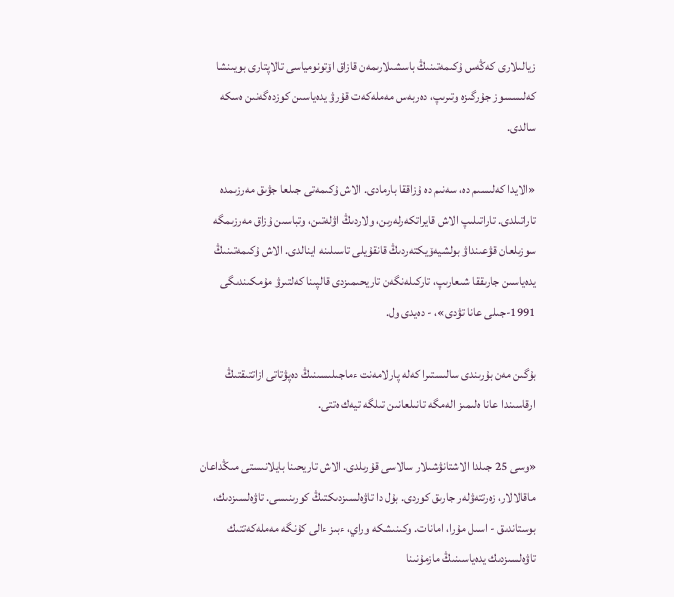زيالىلارى كەڭەس ۇكىمەتىنىڭ باسشىلارىمەن قازاق اۆتونومياسى تالاپتارى بويىنشا كەلىسسوز جۇرگىزە وتىرىپ، دەربەس مەملەكەت قۇرۋ يدەياسىن كوزدەگەنىن ەسكە سالدى.

«الايدا كەلىسىم دە، سەنىم دە ۇزاققا بارمادى. الاش ۇكىمەتى جىلعا جۋىق مەرزىمدە تاراتىلدى. تاراتىلىپ الاش قايراتكەرلەرىن، ولاردىڭ اۋلەتىن، وتباسىن ۇزاق مەرزىمگە سوزىلعان قۋعىنداۋ بولشيەۆيكتەردىڭ قانقۇيلى تاسىلىنە اينالدى. الاش ۇكىمەتىنىڭ يدەياسىن جارىققا شىعارىپ، تاركىلەنگەن تاريحىمىزدى قالپىنا كەلتىرۋ مۇمكىندىگى 1991-جىلى عانا تۋدى»، - دەيدى ول.

بۇگىن مەن بۇرىندى سالىستىرا كەلە پارلامەنت ءماجىلىسىنىڭ دەپۋتاتى ازاتتىقتىڭ ارقاسىندا عانا ەلىمىز الەمگە تانىلعانىن تىلگە تيەك ەتتى.

«وسى 25 جىلدا الاشتانۋشىلار سالاسى قۇرىلدى. الاش تاريحىنا بايلانىستى مىڭداعان ماقالالار، زەرتتەۋلەر جارىق كوردى. بۇل دا تاۋەلسىزدىكتىڭ كورىنىسى. تاۋەلسىزدىك، بوستاندىق - اسىل مۇرا، امانات. وكىنىشكە وراي، ءبىز ءالى كۇنگە مەملەكەتتىك تاۋەلسىزدىك يدەياسىنىڭ مازمۇنىنا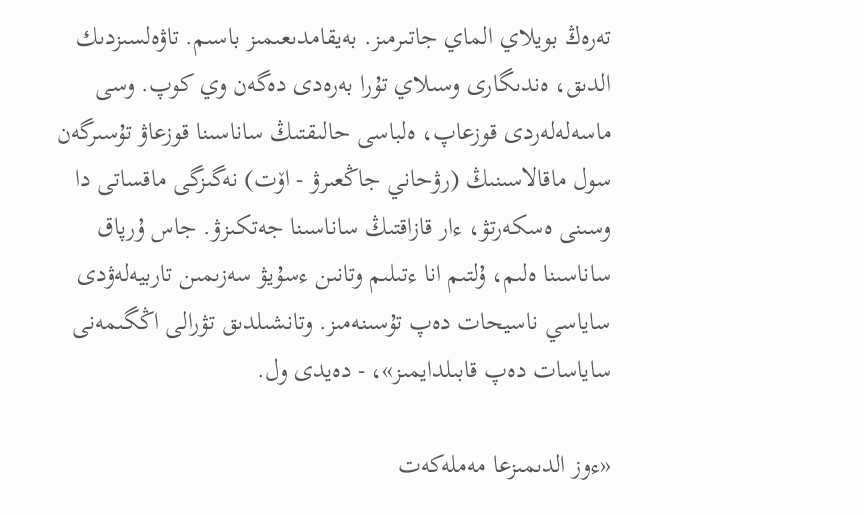تەرەڭ بويلاي الماي جاتىرمىز. بەيقامدىعىمىز باسىم. تاۋەلسىزدىك الدىق، ەندىگارى وسىلاي تۇرا بەرەدى دەگەن وي كوپ. وسى ماسەلەلەردى قوزعاپ، ەلباسى حالىقتىڭ ساناسىنا قوزعاۋ تۇسىرگەن سول ماقالاسىنىڭ (رۋحاني جاڭعىرۋ - اۆت) نەگىزگى ماقساتى دا وسىنى ەسكەرتۋ، ءار قازاقتىڭ ساناسىنا جەتكىزۋ. جاس ۇرپاق ساناسىنا ەلىم، ۇلتىم انا ءتىلىم وتانىن ءسۇيۋ سەزىمىن تاربيەلەۋدى ساياسي ناسيحات دەپ تۇسىنەمىز. وتانشىلدىق تۋرالى اڭگىمەنى ساياسات دەپ قابىلدايمىز»، - دەيدى ول.

«ءوز الدىمىزعا مەملەكەت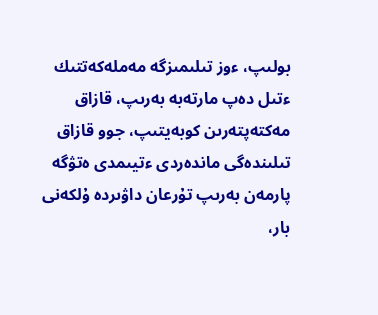بولىپ، ءوز تىلىمىزگە مەملەكەتتىك ءتىل دەپ مارتەبە بەرىپ، قازاق مەكتەپتەرىن كوبەيتىپ، جوو قازاق تىلىندەگى ماندەردى ءتيىمدى ەتۋگە پارمەن بەرىپ تۇرعان داۋىردە ۇلكەنى بار،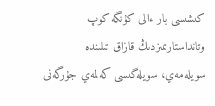كىشىسى بار ءالى كۇنگە كوپ وتانداستارىمىزدىڭ قازاق تىلىندە سويلەمەي، سويلەگىسى كەلمەي جۇرگەنى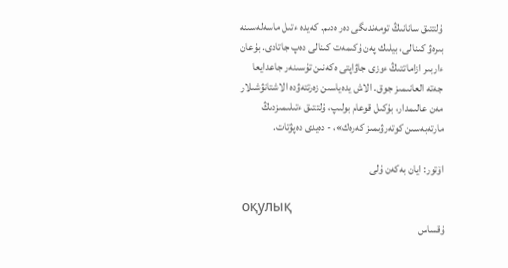ۇلتتىق سانانىڭ تومەندىگى دەر ەدىم. كەيدە ءتىل ماسەلەسىنە بىرەۋ كىنالى، بيلىك پەن ۇكىمەت كىنالى دەپ جاتادى. بۇعان ءاربىر ازاماتتىڭ ءوزى جاۋاپتى ەكەنىن تۇسىنەر جاعدايعا جەتە العانىمىز جوق. الاش يدەياسىن زەرتتەۋدە الاشتانۋشىلار مەن عالىمدار، بۇكىل قوعام بولىپ، ۇلتتىق ءتىلىمىزدىڭ مارتەبەسىن كوتەرۋىمىز كەرەك»، - دەيدى دەپۋتات.

اۆتور: ايان بەكەن ۇلى

оқулық
ۇقساس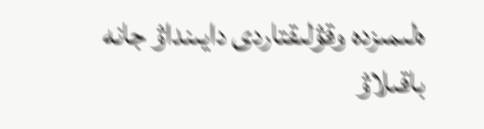ەلىمىزدە وقۋلىقتاردى دايىنداۋ جانە باقىلاۋ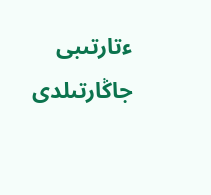ءتارتىبى جاڭارتىلدى